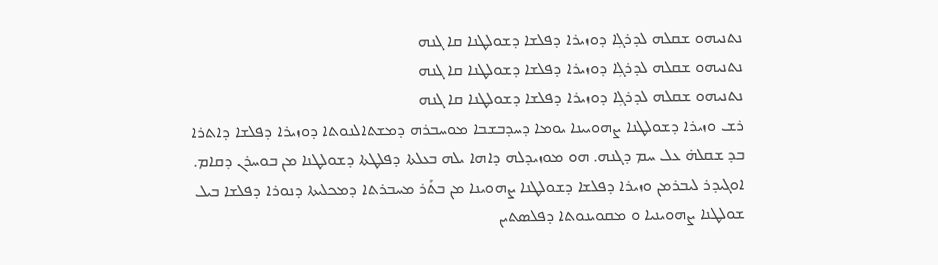ܢܬܢܝܗܘ ܫܩܠܗ ܠܕܪܓܼܐ ܕܘܙܝܪܐ ܕܦܠܫܐ ܕܫܘܠܛܢܐ ܩܐ ܓܢܗ
ܢܬܢܝܗܘ ܫܩܠܗ ܠܕܪܓܼܐ ܕܘܙܝܪܐ ܕܦܠܫܐ ܕܫܘܠܛܢܐ ܩܐ ܓܢܗ
ܢܬܢܝܗܘ ܫܩܠܗ ܠܕܪܓܼܐ ܕܘܙܝܪܐ ܕܦܠܫܐ ܕܫܘܠܛܢܐ ܩܐ ܓܢܗ
ܪܫ ܘܙܝܪܐ ܕܫܘܠܛܢܐ ܨܗܘܝܝܢܐ ܝܘܡܐ ܕܚܕܒܫܒܐ ܡܘܚܒܪܗ ܕܡܫܬܐܠܢܘܬܐ ܕܘܙܝܪܐ ܕܦܠܫܐ ܕܐܬܪܐ ܒܕ ܫܩܠܗ̇ ܥܠ ܚܡ ܕܓܢܗ. ܗܘ ܡܘܙܝܕܠܗ ܕܐܗܐ ܝܠܗ ܒܥܠܬܐ ܕܦܠܛܬܐ ܕܫܘܠܛܢܐ ܡܢ ܒܘܚܪܢ ܕܩܐܡ. ܐܘܓܝܕܪ ܠܝܒܪܡܢ ܘܙܝܪܐ ܕܦܠܫܐ ܕܫܘܠܛܢܐ ܨܗܘܝܢܐ ܡܢ ܒܬܰܪ ܡܚܒܪܬܐ ܕܡܟܠܝܬܐ ܕܢܘܪܐ ܕܦܠܫܐ ܒܝܠ ܫܘܠܛܢܐ ܨܗܘܝܢܝܐ ܘ ܡܩܘܝܢܘܬܐ ܕܦܠܣܬܝܢ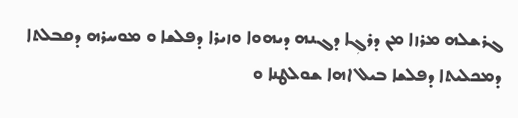ܓܪܫܠܗ ܡܪܙܐ ܡܢ ܕܪܓܼܐ ܕܓܢܗ ܕܝܗܘܐ ܘܙܝܪܐ ܕܦܠܫܐ ܘ ܡܘܚܪܗ ܕܩܒܠܬܐ ܕܡܟܠܝܬܐ ܕܦܠܫܐ ܒܝܠ ܐܗܐ ܫܘܠܛܢܐ ܘ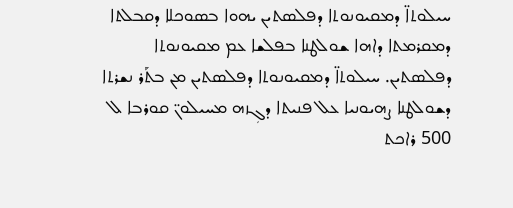ܚܝܠܘܬܐ̈ ܕܡܩܝܘܢܘܬܐ ܕܦܠܣܬܝܢ ܝܗܘܐ ܒܣܘܟܠܐ ܕܩܒܠܬܐ ܕܡܩܪܡܬܐ ܕܐܗܐ ܫܘܠܛܢܐ ܒܦܠܫܐ ܥܡ ܡܩܝܘܢܘܬܐ ܕܦܠܣܬܝܢ. ܚܝܠܘܬܐ̈ ܕܡܩܝܘܢܘܬܐ ܕܦܠܣܬܝܢ ܡܢ ܒܬܰܪ ܢܫܪܬܐ ܕܫܘܠܛܢܐ ܨܗܝܘܢܝܐ ܥܠ ܦܢܝܬܐ ܕܓܼܙܗ ܡܚܝܠܘܢ̈ ܩܘܪܒܐ ܠ 500 ܪܐܟܬ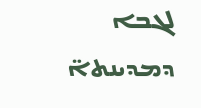ܠܓܒܐ ܕܡܕܝܢܬܐ̈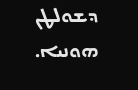ܕܫܘܠܛܢ ܗܘܢܝܐ.